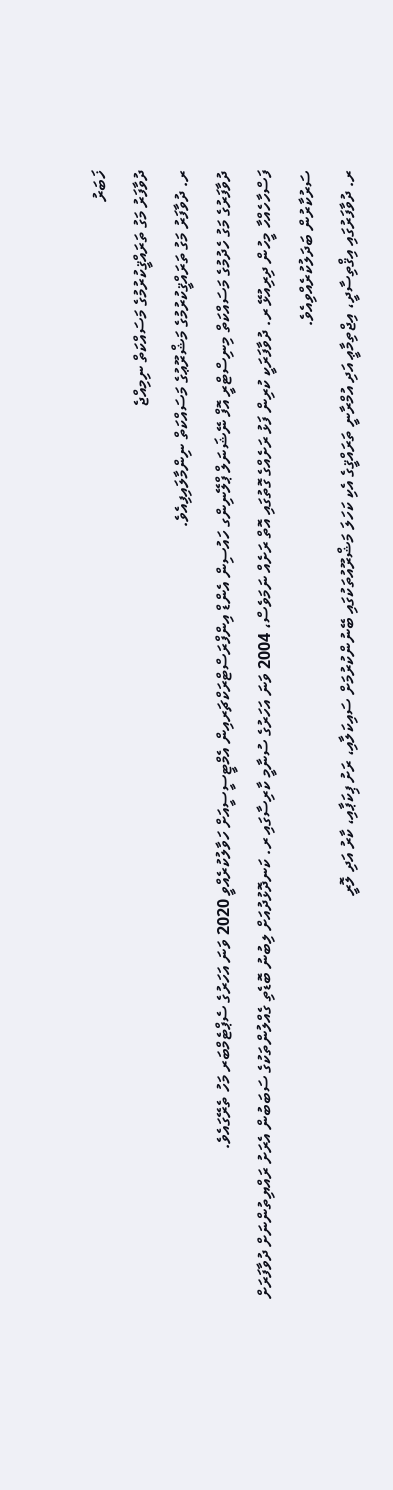ޚަބަރު
ދުވާފަރު މަގު ތަރައްޤީކުރުމުގެ މަސައްކަތް ނިމިއްޖެ
ރ. ދުވާފަރު މަގު ތަރައްޤީކުރުމުގެ މަޝްރޫޢުގެ މަސައްކަތް ނިންމާލައިފިއެވެ.
ދުވާފަރުގެ މަގު ހެދުމުގެ މަސައްކަތް މިނިސްޓްރީ އޮފް ނޭޝަނަލް ޕްލޭނިންގ ހައުސިން އެންޑް އިންފްރަސްޓްރަކްޗަރއިން އެމްޓީސީސީއަށް ހަވާލުކުރެއްވީ 2020 ވަނަ އަހަރުގެ ސެޕްޓެމްބަރ މަހު ތެރޭގައެވެ.
ފަސްހާހެއްހާ މީހުން ދިރިއުޅޭ ރ. ދުވާފަރަކީ ކުރިން ފަޅު ރަށެއްގެ ގޮތުގައި އޮތް ރަށެއް ނަމަވެސް، 2004 ވަނަ އަހަރުގެ ސުނާމީ ކާރިސާގައި ރ. ކަނދޮޅުދުއަށް ލިބުނު ބޮޑެތި ގެއްލުންތަކުގެ ސަބަބުން އެރަށު ރައްޔިތުންނަށް ދުވާފަރަށް ސަރުކާރުން ބަދަލުކުރެއްވިއެވެ.
ރ. ދުވާފަރުގައި އިޤްތިސާދީ، އިޖްތިމާޢީ އަދި އުމްރާނީ ތަރައްޤީގެ އެކި ކަހަލަ މަޝްރޫއުތަކުގައި ބޭނުންކުރުމަށް ސައިކަލާއި، ރަށު ޕިކަޕާއި، ކާރު އަދި ލޮރީ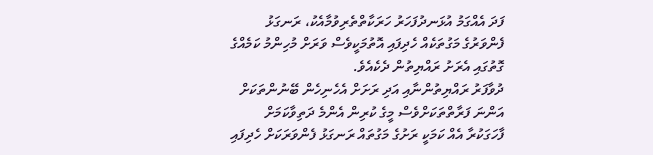ފަދަ އެއްގަމު އުޅަނދުފަހަރު ހަރަކާތްތެރިވުމާއެކު، ރަނގަޅު ފެންވަރުގެ މަގުތަކެއް ހެދިފައި އޮތުމަކީވެސް ވަރަށް މުހިންމު ކަމެއްގެ ގޮތުގައި އެރަށު ރައްޔިތުން ދެކެއެވެ.
ދުވާފަރު ރައްޔިތުންނާއި އަދި ރަށަށް އެހެނިހެން ބޭނުންތަކަށް އަންނަ ފަރާތްތަކަށްވެސް މީގެ ކުރިން އެންމެ ދަތިވާކަމަށް ފާހަގަކުރާ އެއް ކަމަކީ ރަށުގެ މަގުތައް ރަނގަޅު ފެންވަރަކަށް ހެދިފައި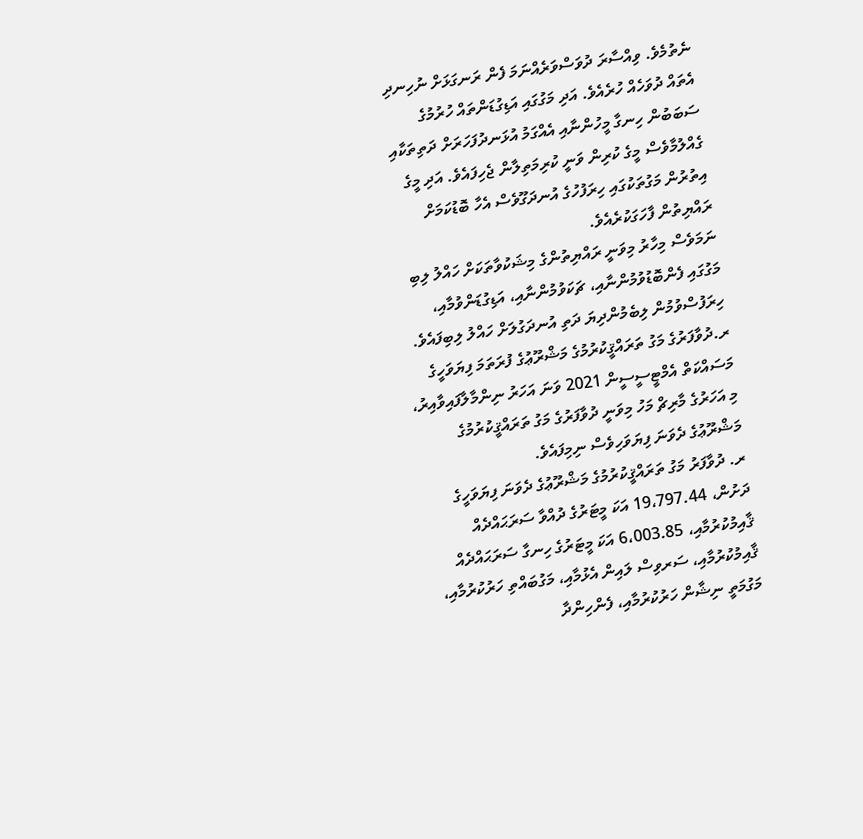ނެތުމެވެ. ވިއްސާރަ ދުވަސްވަރެއްނަމަ ފެން ރަނގަޅަށް ނުހިނދި އެތައް ދުވަހެއް ހުރެއެވެ. އަދި މަގުގައި އަޑިގުޑަންތައް ހުރުމުގެ ސަބަބުން ހިނގާ މީހުންނާއި އެއްގަމު އުޅަނދުފަހަރަށް ދަތިތަކާއި ގެއްލުމާވެސް މީގެ ކުރިން ވަނީ ކުރިމަތިލާން ޖެހިފައެވެ. އަދި މީގެ އިތުރުން މަގުތަކުގައި ހިރަފުހުގެ އުނދަގޫވެސް އެހާ ބޮޑުކަމަށް ރައްޔިތުން ފާހަގަކުރެއެވެ.
ނަމަވެސް މިހާރު މިވަނީ ރައްޔިތުންގެ މިޝަކުވާތަކަށް ހައްލު ލިބި މަގުގައި ފެންބޮޑުވުމުންނާއި، ޗަކަވުމުންނާއި، އަޑިގުޑަންވުމާއި، ހިރަފުސްވުމުން ލިބެމުންދިޔަ ދަތި އުނދަގުލަށް ހައްލު ލިބިފައެވެ. ރ.ދުވާފަރުގެ މަގު ތަރައްޤީކުރުމުގެ މަޝްރޫޢުގެ ފުރަތަމަ ފިޔަވަހީގެ މަސައްކަތް އެމްޓީސީސީން 2021 ވަނަ އަހަރު ނިންމާލާފައިވާއިރު، މި އަހަރުގެ މާރިޗް މަހު މިވަނީ ދުވާފަރުގެ މަގު ތަރައްޤީކުރުމުގެ މަޝްރޫޢުގެ ދެވަނަ ފިޔަވަހިވެސް ނިމިފައެވެ.
ރ. ދުވާފަރު މަގު ތަރައްޤީކުރުމުގެ މަޝްރޫޢުގެ ދެވަނަ ފިޔަވަހީގެ ދަށުން، 19،797.44 އަކަ މީޓަރުގެ ދުއްވާ ސަރަޙައްދެއް ޤާއިމުކުރުމާއި، 6،003.85 އަކަ މީޓަރުގެ ހިނގާ ސަރަޙައްދެއް ޤާއިމުކުރުމާއި، ސަރވިސް ލައިން އެޅުމާއި، މަގުބައްތި ހަރުކުރުމާއި، މަގުމަތީ ނިޝާން ހަރުކުރުމާއި، ފެންހިންދާ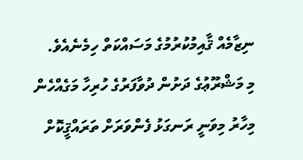ނިޒާމެއް ޤާއިމުކުރުމުގެ މަސައްކަތް ހިމެނެއެވެ.
މި މަޝްރޫޢުގެ ދަށުން ދުވާފަރުގެ ހުރިހާ މަގެއްހެން މިހާރު މިވަނީ ރަނގަޅު ފެންވަރަށް ތަރައްޤީކޮށް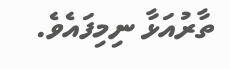ތާރުއަޅާ ނިމިފައެވެ.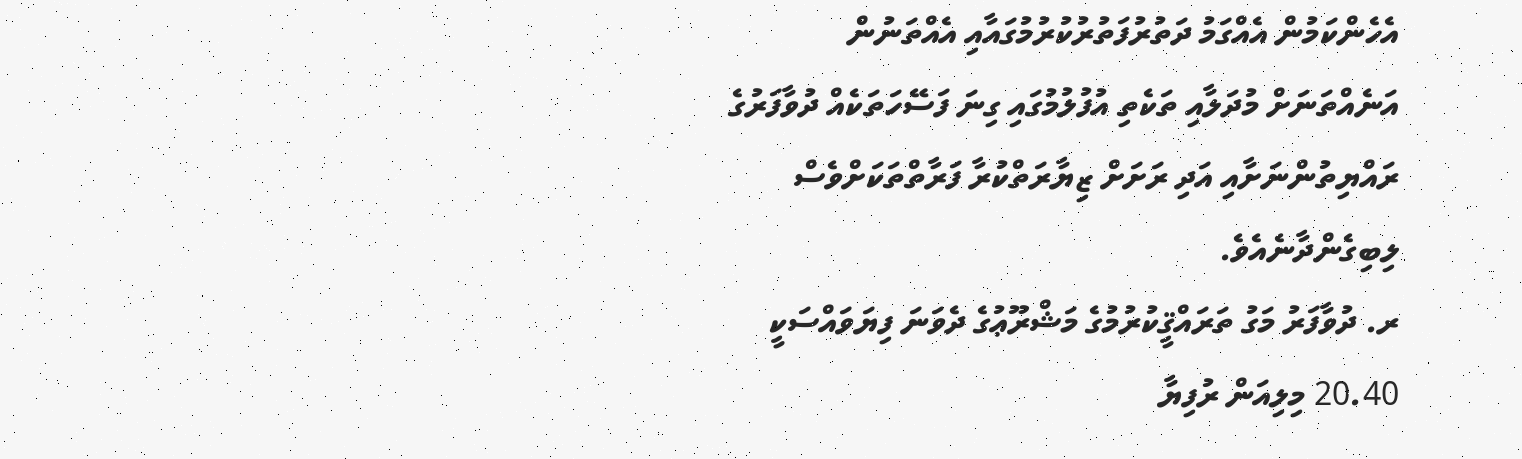އެހެންކަމުން އެއްގަމު ދަތުރުފަތުރުކުރުމުގައާއި އެއްތަނުން އަނެއްތަނަށް މުދަލާއި ތަކެތި އުފުލުމުގައި ގިނަ ފަސޭހަތަކެއް ދުވާފަރުގެ ރައްޔިތުންނަށާއި އަދި ރަށަށް ޒިޔާރަތްކުރާ ފަރާތްތަކަށްވެސް ލިބިގެންދާނެއެވެ.
ރ. ދުވާފަރު މަގު ތަރައްޤީކުރުމުގެ މަޝްރޫޢުގެ ދެވަނަ ފިޔަވައްސަކީ 20.40 މިލިއަން ރުފިޔާ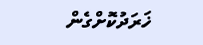ޚަރަދުކޮށްގެން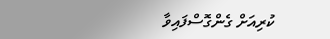ކުރިއަށް ގެންގޮސްފައިވާ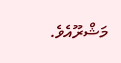މަޝްރޫއެވެ.